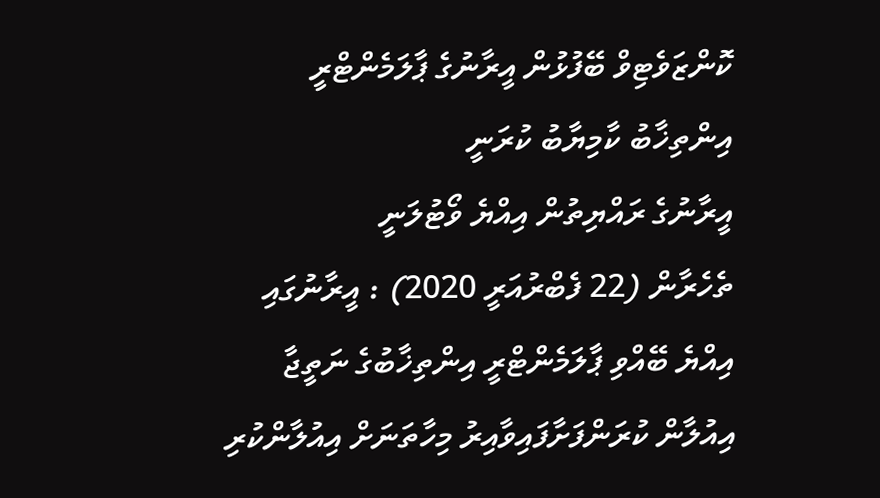ކޮންޒަވެޓިވް ބޭފުޅުން އީރާނުގެ ޕާލަމެންޓްރީ އިންތިޚާބު ކާމިޔާބު ކުރަނީ
އީރާނުގެ ރައްޔިތުން އިއްޔެ ވޯޓުލަނީ
ތެހެރާން (22 ފެބްރުއަރީ 2020) : އީރާނުގައި އިއްޔެ ބޭއްވި ޕާލަމެންޓްރީ އިންތިޚާބުގެ ނަތީޖާ އިއުލާން ކުރަންފަށާފައިވާއިރު މިހާތަނަށް އިއުލާންކުރި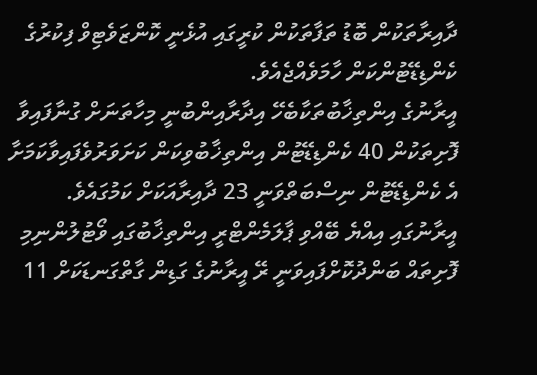ދާއިރާތަކުން ބޮޑު ތަފާތަކުން ކުރީގައި އުޅެނީ ކޮންޒަވެޓިވް ފިކުރުގެ ކެންޑިޑޭޓުންކަން ހާމަވެއްޖެއެވެ.
އީރާނުގެ އިންތިޚާބުތަކާބެހޭ އިދާރާއިންބުނީ މިހާތަނަށް ގުނާފައިވާ ފޮށިތަކުން 40 ކެންޑިޑޭޓުން އިންތިޚާބުވިކަން ކަށަވަރުވެފައިވާކަމަށާ އެ ކެންޑިޑޭޓުން ނިސްބަތްވަނީ 23 ދާއިރާއަކަށް ކަމުގައެވެ. އީރާނުގައި އިއްޔެ ބޭއްވި ޕާލަމެންޓްރީ އިންތިޚާބުގައި ވޯޓުލުންނިމި ފޮށިތައް ބަންދުކޮށްފައިވަނީ ރޭ އީރާނުގެ ގަޑިން ގާތްގަނޑަކަށް 11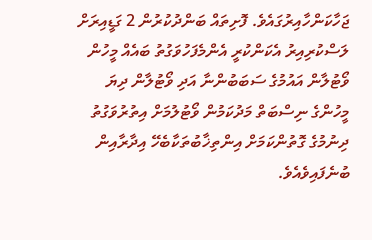ޖަހާކަންހާއިރުގައެވެ. ފޮށިތައް ބަންދުކުރުން 2 ގަޑީއިރަށް ލަސްކުރިއިރު އެކަންކުރީ އެންމެފަހުވަގުތު ބައެއް މީހުން ވޯޓުލާން އައުމުގެ ސަބަބުންނާ އަދި ވޯޓުލާން ދިޔަ މީހުންގެ ނިސްބަތް މަދުކަމުން ވޯޓުލުމަށް އިތުރުވަގުތު ދިނުމުގެ ގޮތުންކަމަށް އިންތިޚާބުތަކާބެހޭ އިދާރާއިން ބުނެފައިވެއެވެ.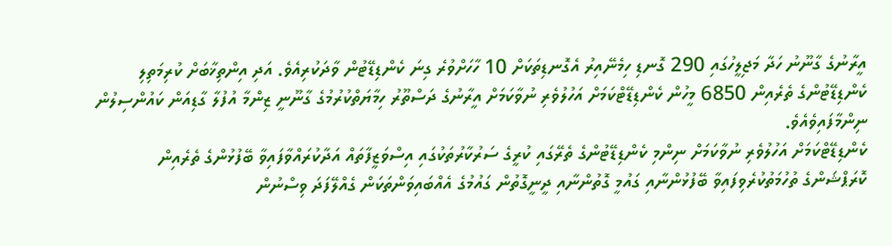އީރާނުގެ ގާނޫނު ހަދާ މަޖިލީހުގައި 290 ގޮނޑި ހިމެނޭއިރު އެގޮނޑިތަކަށް 10 ހާހަށްވުރެ ގިނަ ކެންޑިޑޭޓުން ވާދަކުރިއެވެ. އަދި އިންތިޚާބަށް ކުރިމަތިލި ކެންޑިޑޭޓުންގެ ތެރެއިން 6850 މީހުން ކެންޑިޑޭޓްކަމަށް އަހުލުވެރި ނުވާކަމަށް އީރާނުގެ ދަސްތޫރު ހިމާޔަތްކުރުމުގެ ގާނޫނީ ޒިންމާ އުފުލާ ގާޑިއަން ކައުންސިލުން ނިންމާފައިވެއެވެ.
ކެންޑިޑޭޓްކަމަށް އަހުލުވެރި ނުވާކަމަށް ނިންމި ކެންޑިޑޭޓުންގެ ތެރޭގައި ކުރީގެ ސަރުކާރުތަކުގައި އިސްވަޒީފާތައް އަދާކުރައްވާފައިވާ ބޭފުޅުންގެ ތެރެއިން ކޮރަޕްޝަންގެ ތުހުމަތުކުރެވިފައިވާ ބޭފުޅުންނާއި ގައުމީ ގޮތުންނާއި ދީނީގޮތުން ގައުމުގެ އެއްބައިވަންތަކަން ގެއްލޭފަދަ ވިސްނުން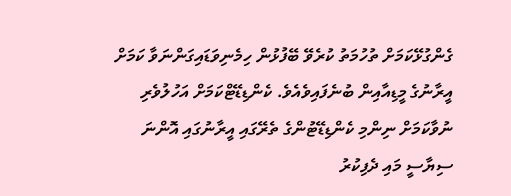ގެންގުޅޭކަމަށް ތުހުމަތު ކުރެވޭ ބޭފުޅުން ހިމެނިވަޑައިގަންނަވާ ކަމަށް އީރާނުގެ މީޑިއާއިން ބުނެފައިވެއެވެ. ކެންޑިޑޭޓްކަމަށް އަހުލުވެރި ނުވާކަމަށް ނިންމި ކެންޑިޑޭޓުންގެ ތެރޭގައި އީރާނުގައި އޮންނަ ސިޔާސީ މައި ދެފިކުރު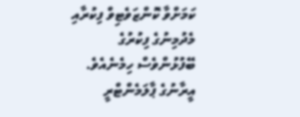ކަމަށްވާ ކޮންޒަވެޓިވް ފިކުރާއި މެދުމިނުގެ ފިކުރުގެ ބޭފުޅުންވެސް ހިމެނެއެވެ.
އީރާނުގެ ޕާލަމެންޓްރީ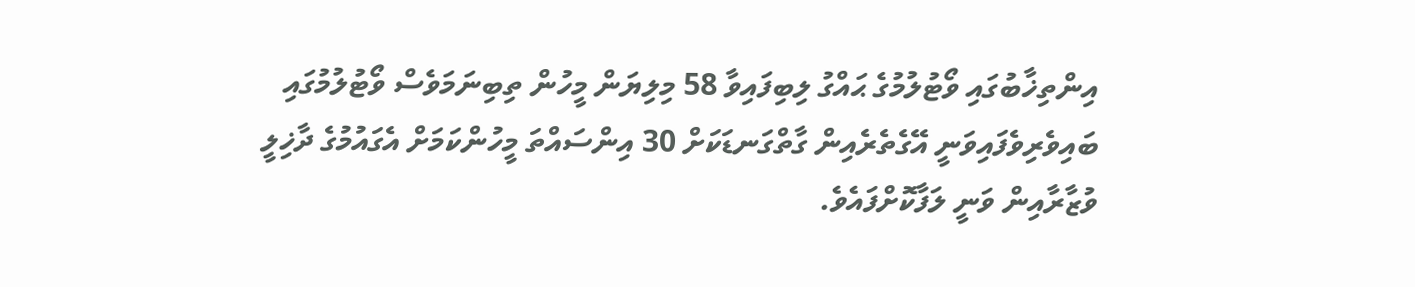އިންތިޚާބުގައި ވޯޓުލުމުގެ ޙައްގު ލިބިފައިވާ 58 މިލިޔަން މީހުން ތިބިނަމަވެސް ވޯޓުލުމުގައި ބައިވެރިވެފައިވަނީ އޭގެތެރެއިން ގާތްގަނޑަކަށް 30 އިންސައްތަ މީހުންކަމަށް އެގައުމުގެ ދާޚިލީ ވުޒާރާއިން ވަނީ ލަފާކޮށްފައެވެ.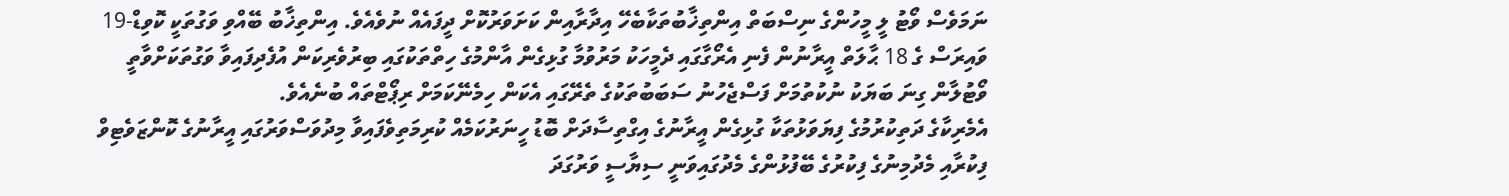ނަމަވެސް ވޯޓު ލީ މީހުންގެ ނިސްބަތް އިންތިޚާބުތަކާބެހޭ އިދާރާއިން ކަށަވަރުކޮށް ދީފައެއް ނުވެއެވެ. އިންތިޚާބު ބޭއްވި ވަގުތަކީ ކޮވިޑް-19 ވައިރަސް ގެ 18 ޙާލަތް އީރާނުން ފެނި އެރޯގާގައި ދެމީހަކު މަރުވުމާ ގުޅިގެން އާންމުގެ ހިތްތަކުގައި ބިރުވެރިކަން އުފެދިފައިވާ ވަގުތަކަށްވާތީ ވޯޓުލާން ގިނަ ބަޔަކު ނުކުތުމަށް ފަސްޖެހުނު ސަބަބުތަކުގެ ތެރޭގައި އެކަން ހިމެނޭކަމަށް ރިޕޯޓްތައް ބުނެއެވެ.
އެމެރިކާގެ ދަތިކުރުމުގެ ފިޔަވަޅުތަކާ ގުޅިގެން އީރާނުގެ އިގްތިސާދަށް ބޮޑު ހީނަރުކަމެއް ކުރިމަތިވެފައިވާ މިދުވަސްވަރުގައި އީރާނުގެ ކޮންޒަވެޓިވް ފިކުރާއި މެދުމިނުގެ ފިކުރުގެ ބޭފުޅުންގެ މެދުގައިވަނީ ސިޔާސީ ވަރުގަދަ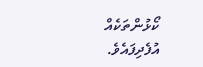ކޯޅުންތަކެއް އުފެދިފައެވެ.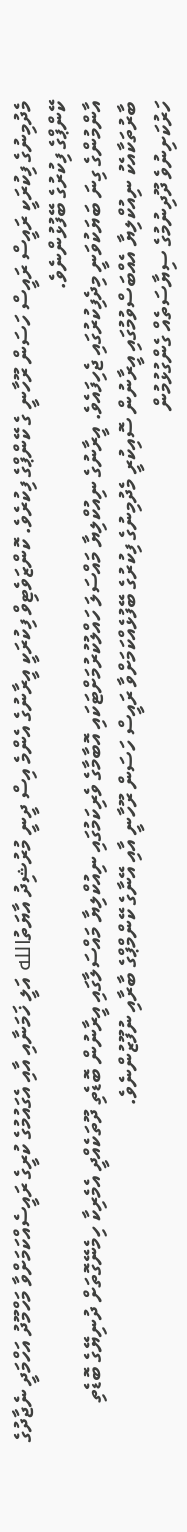މެދުމިނުގެ ފިކުރަކީ ރައީސް ރައީސް ހަސަން ރޫހާނީ ގެ ކޭންޕްގެ ފިކުރެވެ. ކޮންޒަވެޓިވް ފިކުރަކީ އީރާނުގެ އެންމެ އިސް ދީނީ މުރުޝިދު އާޔަތުالله އަލީ ޚަމަނާއި އާއި އެގައުމުގެ ކުރީގެ ރައީސެއްކަމަށްވާ މަހްމޫދު އަހްމަދީ ނެޖާދުގެ ކޭންޕްގެ ފިކުރުގެ ބޭފުޅުންނެވެ.
އާންމުންގެ ގިނަ ބަޔަކުވަނީ މިދެފިކުރުގައި ޖެހިފައެވެ. އީރާނުގެ ނިއުކްލިޔާ މައްސަލަ ހައްލުކުރުމަށްޓަކައި އޮބާމާގެ ވެރިކަމުގައި ނިއުކްލިޔާ މައްސަލާގައި އީރާނުން ބޮޑެތި ދޫތަކެއްދީ އެމެރިކާ ހިމެނޭގޮތަށް ދުނިޔޭގެ ބޮޑެތި ބާރުތަކާއެކު ނިއުކްލިޔާ އެއްބަސްވުމުގައި އީރާނުން ސޮއިކުރީ މެދުމިނުގެ ފިކުރުގެ ބޭފުޅެއްކަމަށްވާ ރައީސް ހަސަން ރޫހާނީ އާއި އޭނާގެ ކޭންމްޕްގެ ބާރާއި ނުފޫޒުންނެވެ.
ހަރުކަށިނުވެ ދޫދިނުމުގެ ސިޔާސަތެއް ގެންގުޅުމުން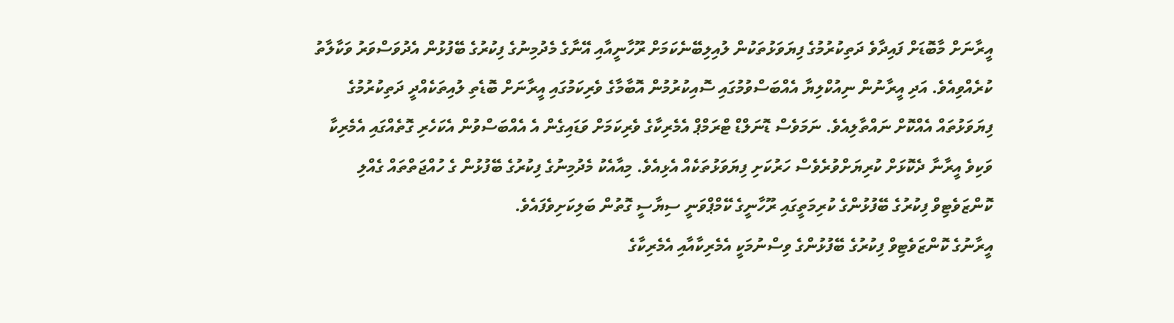އީރާނަށް މާބޮޑަށް ފައިދާވެ ދަތިކުރުމުގެ ފިޔަވަޅުތަކުން ލުއިލިބޭނެކަމަށް ރޫހާނީއާއި އޭނާގެ މެދުމިނުގެ ފިކުރުގެ ބޭފުޅުން އެދުވަސްވަރު ވަކާލާތު ކުރެއްވިއެވެ. އަދި އީރާނުން ނިއުކްލިޔާ އެއްބަސްވުމުގައި ސޮއިކުރުމުން އޮބާމާގެ ވެރިކަމުގައި އީރާނަށް ބޮޑެތި ލުއިތަކެއްދީ ދަތިކުރުމުގެ ފިޔަވަޅުތައް އެއްކޮށް ނައްތާލިއެވެ. ނަމަވެސް ޑޮނަލްޑް ޓްރަމްޕް އެމެރިކާގެ ވެރިކަމަށް ވަޑައިގެން އެ އެއްބަސްވުން އެކަހެރި ގޮތެއްގައި އެމެރިކާ ވަކިވެ އީރާނާ ދެކޮޅަށް ކުރިޔަށްވުރެވެސް ހަރުކަށި ފިޔަވަޅުތަކެއް އެޅިއެވެ. މިއާއެކު މެދުމިނުގެ ފިކުރުގެ ބޭފުޅުން ގެ ހުއްޖަތްތައް ގެއްލި ކޮންޒަވެޓިވް ފިކުރުގެ ބޭފުޅުންގެ ކުރިމަތީގައި ރޫހާނީގެ ކޭމްޕްވަނީ ސިޔާސީ ގޮތުން ބަލިކަށިވެފައެވެ.
އީރާނުގެ ކޮންޒަވެޓިވް ފިކުރުގެ ބޭފުޅުންގެ ވިސްނުމަކީ އެމެރިކާއާއި އެމެރިކާގެ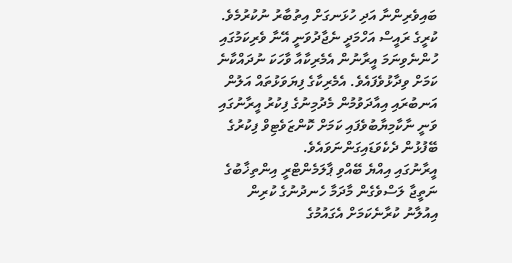ބައިވެރިންނާ އަދި ހުޅަނގަށް އިތުބާރު ނުކުރުމެވެ. ކުރީގެ ރައީސް އަހްމަދީ ނެޖާދުވަނީ އޭނާ ވެރިކަމުގައި ހުންނެވިނަމަ އީރާނުން އެމެރިކާއާ ވާހަކަ ނުދައްކާނެ ކަމަށް ވިދާޅުވެފައެވެ. އެމެރިކާގެ ފިޔަވަޅުތައް އަލުން އަނބުރައި އިއާދަވުމުން މެދުމިނުގެ ފިކުރު އީރާނުގައި ވަނީ ނާކާމިޔާބުވެފައި ކަމަށް ކޮންޒަވެޓިވް ފިކުރުގެ ބޭފުޅުން ދެކެވަޑައިގަންނަވައެވެ.
އީރާނުގައި އިއްޔެ ބޭއްވި ޕާލަމެންޓްރީ އިންތިޚާބުގެ ނަތީޖާ ލަސްވެގެން މާދަމާ ހެނދުނުގެ ކުރިން އިއުލާނު ކުރާނެކަމަށް އެގައުމުގެ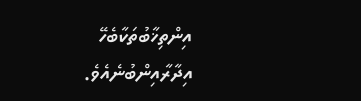އިންތިޚާބުތަކާބެހޭ އިދާރާއިންބުނެއެވެ.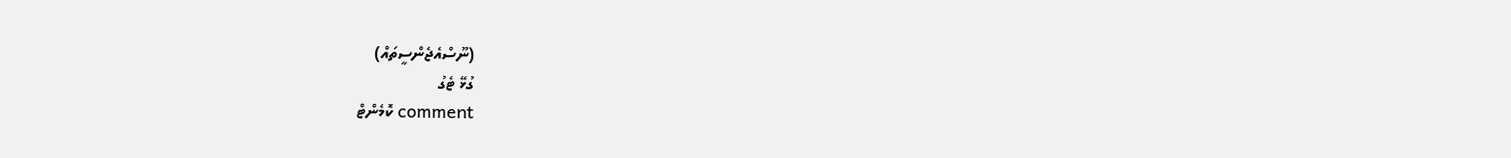(ނޫސްއެޖެންސީތައް)
ގުޅޭ ޓެގު
comment ކޮމެންޓް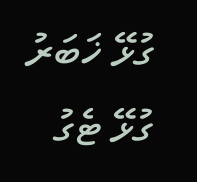ގުޅޭ ޚަބަރު
ގުޅޭ ޓެގު